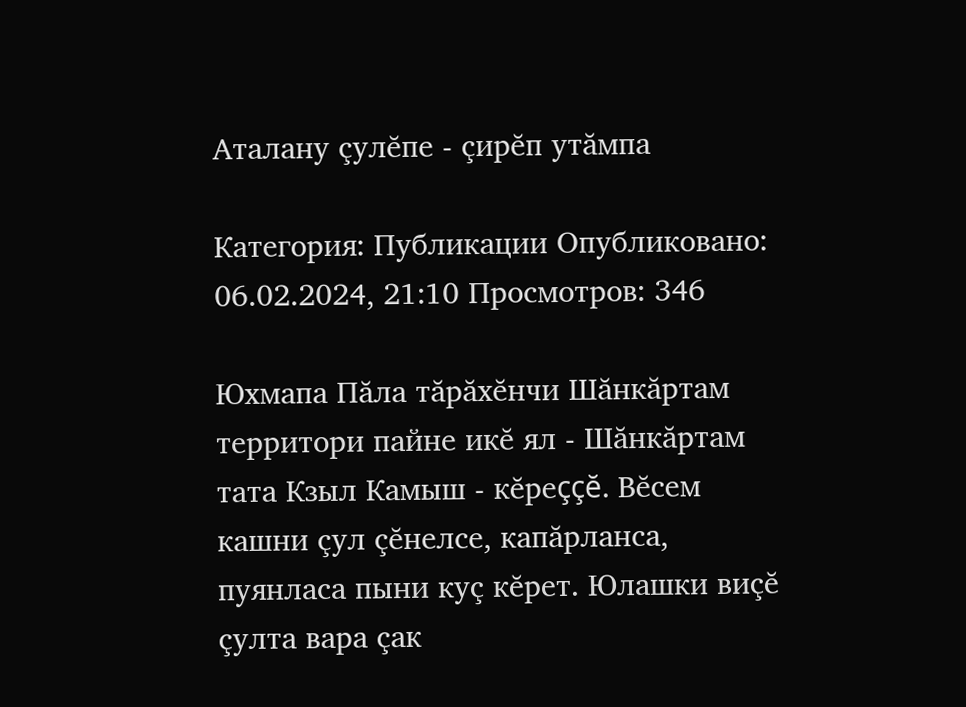Аталану çулĕпе - çирĕп утăмпа

Категория: Публикации Опубликовано: 06.02.2024, 21:10 Просмотров: 346

Юхмапа Пăла тăрăхĕнчи Шăнкăртам территори пайне икĕ ял - Шăнкăртам тата Кзыл Камыш - кĕреççĕ. Вĕсем кашни çул çĕнелсе, капăрланса, пуянласа пыни куç кĕрет. Юлашки виçĕ çулта вара çак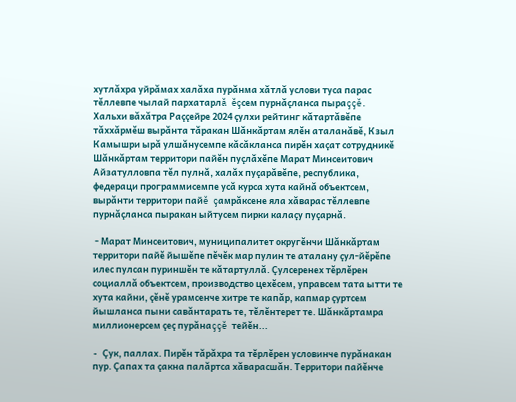хутлăхра уйрăмах халăха пурăнма хăтлă услови туса парас тĕллевпе чылай пархатарлă ĕçсем пурнăçланса пыраççĕ. Хальхи вăхăтра Раççейре 2024 çулхи рейтинг кăтартăвĕпе тăххăрмĕш вырăнта тăракан Шăнкăртам ялĕн аталанăвĕ, Кзыл Камышри ырă улшăнусемпе кăсăкланса пирĕн хаçат сотрудникĕ Шăнкăртам территори пайĕн пуçлăхĕпе Марат Минсеитович Айзатулловпа тĕл пулнă, халăх пуçарăвĕпе, республика, федераци программисемпе усă курса хута кайнă объектсем, вырăнти территори пайĕ çамрăксене яла хăварас тĕллевпе пурнăçланса пыракан ыйтусем пирки калаçу пуçарнă.

 - Марат Минсеитович, муниципалитет округĕнчи Шăнкăртам территори пайĕ йышĕпе пĕчĕк мар пулин те аталану çул-йĕрĕпе илес пулсан пуриншĕн те кăтартуллă. Çулсеренех тĕрлĕрен социаллă объектсем, производство цехĕсем, управсем тата ытти те хута кайни, çĕнĕ урамсенче хитре те капăр, капмар çуртсем йышланса пыни савăнтарать те, тĕлĕнтерет те. Шăнкăртамра миллионерсем çеç пурăнаççĕ тейĕн...

- Çук, паллах. Пирĕн тăрăхра та тĕрлĕрен условинче пурăнакан пур. Çапах та çакна палăртса хăварасшăн. Территори пайĕнче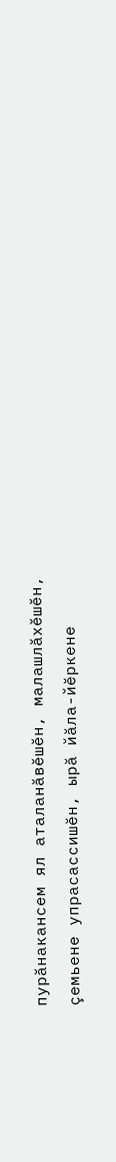пурăнакансем ял аталанăвĕшĕн, малашлăхĕшĕн, çемьене упрасассишĕн, ырă йăла-йĕркене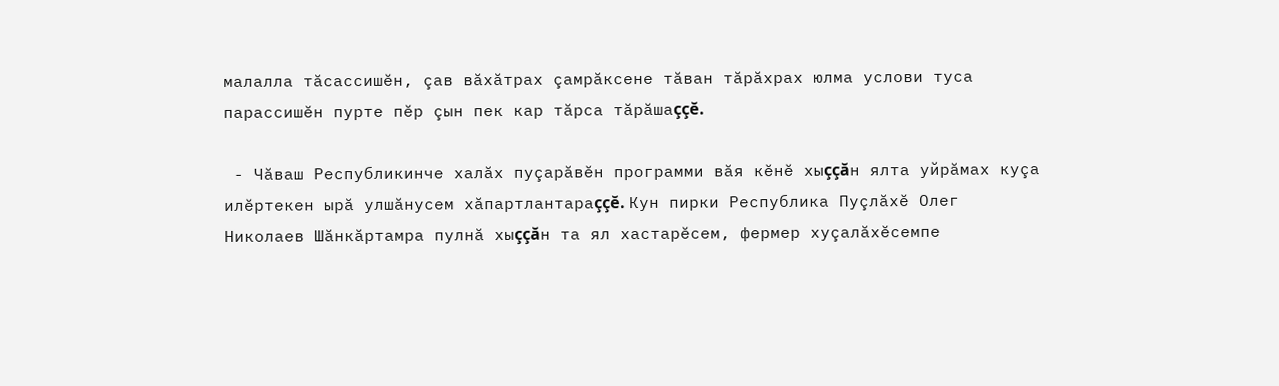малалла тăсассишĕн, çав вăхăтрах çамрăксене тăван тăрăхрах юлма услови туса парассишĕн пурте пĕр çын пек кар тăрса тăрăшаççĕ.

 - Чăваш Республикинче халăх пуçарăвĕн программи вăя кĕнĕ хыççăн ялта уйрăмах куçа илĕртекен ырă улшăнусем хăпартлантараççĕ. Кун пирки Республика Пуçлăхĕ Олег Николаев Шăнкăртамра пулнă хыççăн та ял хастарĕсем, фермер хуçалăхĕсемпе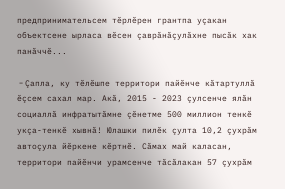предпринимательсем тĕрлĕрен грантпа уçакан объектсене ырласа вĕсен çаврăнăçулăхне пысăк хак панăччĕ...

 - Çапла, ку тĕлĕшпе территори пайĕнче кăтартуллă ĕçсем сахал мар. Акă, 2015 - 2023 çулсенче ялăн социаллă инфратытăмне çĕнетме 500 миллион тенкĕ укçа-тенкĕ хывнă! Юлашки пилĕк çулта 10,2 çухрăм автоçула йĕркене кĕртнĕ. Сăмах май каласан, территори пайĕнчи урамсенче тăсăлакан 57 çухрăм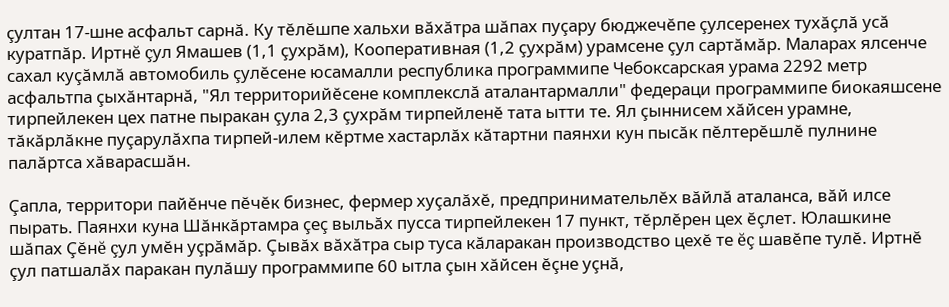çултан 17-шне асфальт сарнă. Ку тĕлĕшпе хальхи вăхăтра шăпах пуçару бюджечĕпе çулсеренех тухăçлă усă куратпăр. Иртнĕ çул Ямашев (1,1 çухрăм), Кооперативная (1,2 çухрăм) урамсене çул сартăмăр. Маларах ялсенче сахал куçăмлă автомобиль çулĕсене юсамалли республика программипе Чебоксарская урама 2292 метр асфальтпа çыхăнтарнă, "Ял территорийĕсене комплекслă аталантармалли" федераци программипе биокаяшсене тирпейлекен цех патне пыракан çула 2,3 çухрăм тирпейленĕ тата ытти те. Ял çыннисем хăйсен урамне, тăкăрлăкне пуçарулăхпа тирпей-илем кĕртме хастарлăх кăтартни паянхи кун пысăк пĕлтерĕшлĕ пулнине палăртса хăварасшăн.

Çапла, территори пайĕнче пĕчĕк бизнес, фермер хуçалăхĕ, предпринимательлĕх вăйлă аталанса, вăй илсе пырать. Паянхи куна Шăнкăртамра çеç выльăх пусса тирпейлекен 17 пункт, тĕрлĕрен цех ĕçлет. Юлашкине шăпах Çĕнĕ çул умĕн уçрăмăр. Çывăх вăхăтра сыр туса кăларакан производство цехĕ те ĕç шавĕпе тулĕ. Иртнĕ çул патшалăх паракан пулăшу программипе 60 ытла çын хăйсен ĕçне уçнă,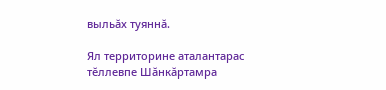выльăх туяннă.

Ял территорине аталантарас тĕллевпе Шăнкăртамра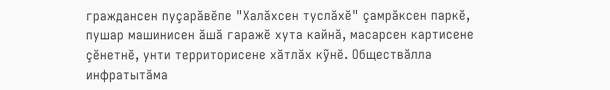граждансен пуçарăвĕпе "Халăхсен туслăхĕ" çамрăксен паркĕ, пушар машинисен ăшă гаражĕ хута кайнă, масарсен картисене çĕнетнĕ, унти территорисене хăтлăх кỹнĕ. Обществăлла инфратытăма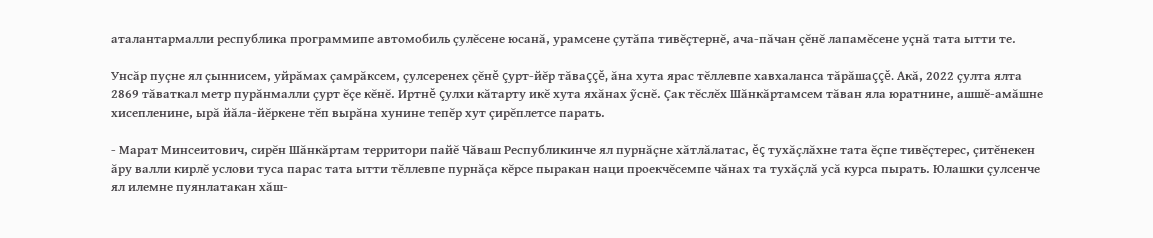аталантармалли республика программипе автомобиль çулĕсене юсанă, урамсене çутăпа тивĕçтернĕ, ача-пăчан çĕнĕ лапамĕсене уçнă тата ытти те.

Унсăр пуçне ял çыннисем, уйрăмах çамрăксем, çулсеренех çĕнĕ çурт-йĕр тăваççĕ, ăна хута ярас тĕллевпе хавхаланса тăрăшаççĕ. Акă, 2022 çулта ялта 2869 тăваткал метр пурăнмалли çурт ĕçе кĕнĕ. Иртнĕ çулхи кăтарту икĕ хута яхăнах ỹснĕ. Çак тĕслĕх Шăнкăртамсем тăван яла юратнине, ашшĕ-амăшне хисепленине, ырă йăла-йĕркене тĕп вырăна хунине тепĕр хут çирĕплетсе парать.

- Марат Минсеитович, сирĕн Шăнкăртам территори пайĕ Чăваш Республикинче ял пурнăçне хăтлăлатас, ĕç тухăçлăхне тата ĕçпе тивĕçтерес, çитĕнекен ăру валли кирлĕ услови туса парас тата ытти тĕллевпе пурнăçа кĕрсе пыракан наци проекчĕсемпе чăнах та тухăçлă усă курса пырать. Юлашки çулсенче ял илемне пуянлатакан хăш-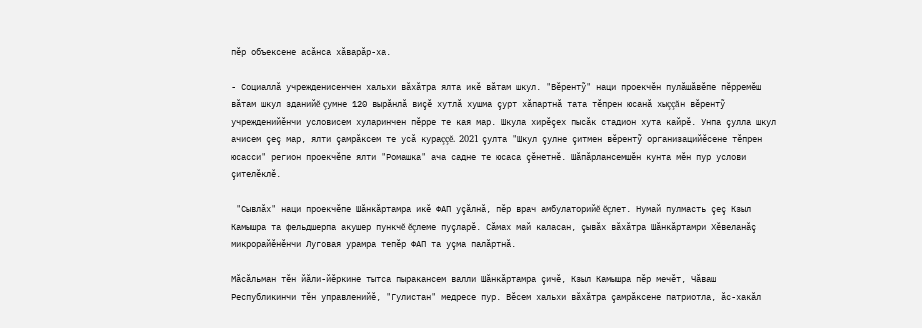пĕр объексене асăнса хăварăр-ха.

- Социаллă учрежденисенчен хальхи вăхăтра ялта икĕ вăтам шкул. "Вĕрентỹ" наци проекчĕн пулăшăвĕпе пĕрремĕш вăтам шкул зданийĕ çумне 120 вырăнлă виçĕ хутлă хушма çурт хăпартнă тата тĕпрен юсанă хыççăн вĕрентỹ учрежденийĕнчи условисем хуларинчен пĕрре те кая мар. Шкула хирĕçех пысăк стадион хута кайрĕ. Унпа çулла шкул ачисем çеç мар, ялти çамрăксем те усă кураççĕ. 2021 çулта "Шкул çулне çитмен вĕрентỹ организацийĕсене тĕпрен юсасси" регион проекчĕпе ялти "Ромашка" ача садне те юсаса çĕнетнĕ. Шăпăрлансемшĕн кунта мĕн пур услови çителĕклĕ.

 "Сывлăх" наци проекчĕпе Шăнкăртамра икĕ ФАП уçăлнă, пĕр врач амбулаторийĕ ĕçлет. Нумай пулмасть çеç Кзыл Камышра та фельдшерпа акушер пункчĕ ĕçлеме пуçларĕ. Сăмах май каласан, çывăх вăхăтра Шăнкăртамри Хĕвеланăç микрорайĕнĕнчи Луговая урамра тепĕр ФАП та уçма палăртнă.

Мăсăльман тĕн йăли-йĕркине тытса пыракансем валли Шăнкăртамра çичĕ, Кзыл Камышра пĕр мечĕт, Чăваш Республикинчи тĕн управленийĕ, "Гулистан" медресе пур. Вĕсем хальхи вăхăтра çамрăксене патриотла, ăс-хакăл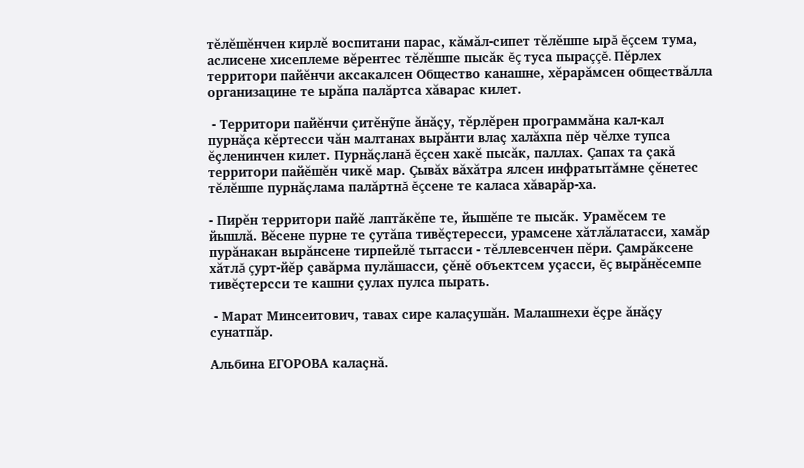тĕлĕшĕнчен кирлĕ воспитани парас, кăмăл-сипет тĕлĕшпе ырă ĕçсем тума, аслисене хисеплеме вĕрентес тĕлĕшпе пысăк ĕç туса пыраççĕ. Пĕрлех территори пайĕнчи аксакалсен Общество канашне, хĕрарăмсен обществăлла организацине те ырăпа палăртса хăварас килет.

 - Территори пайĕнчи çитĕнỹпе ăнăçу, тĕрлĕрен программăна кал-кал пурнăçа кĕртесси чăн малтанах вырăнти влаç халăхпа пĕр чĕлхе тупса ĕçленинчен килет. Пурнăçланă ĕçсен хакĕ пысăк, паллах. Çапах та çакă территори пайĕшĕн чикĕ мар. Çывăх вăхăтра ялсен инфратытăмне çĕнетес тĕлĕшпе пурнăçлама палăртнă ĕçсене те каласа хăварăр-ха.

- Пирĕн территори пайĕ лаптăкĕпе те, йышĕпе те пысăк. Урамĕсем те йышлă. Вĕсене пурне те çутăпа тивĕçтересси, урамсене хăтлăлатасси, хамăр пурăнакан вырăнсене тирпейлĕ тытасси - тĕллевсенчен пĕри. Çамрăксене хăтлă çурт-йĕр çавăрма пулăшасси, çĕнĕ объектсем уçасси, ĕç вырăнĕсемпе тивĕçтерсси те кашни çулах пулса пырать.

 - Марат Минсеитович, тавах сире калаçушăн. Малашнехи ĕçре ăнăçу сунатпăр.

Альбина ЕГОРОВА калаçнă.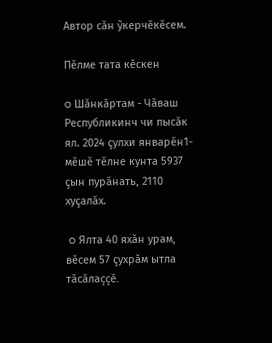Автор сăн ỹкерчĕкĕсем.

Пĕлме тата кĕскен

o Шăнкăртам - Чăваш Республикинч чи пысăк ял. 2024 çулхи январĕн1-мĕшĕ тĕлне кунта 5937 çын пурăнать, 2110 хуçалăх.

 o Ялта 40 яхăн урам, вĕсем 57 çухрăм ытла тăсăлаççĕ.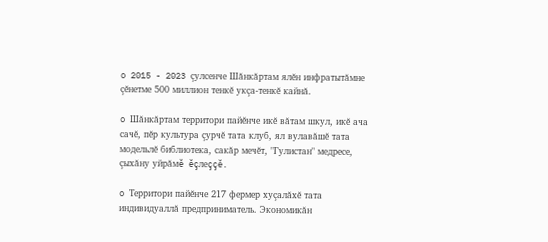o 2015 - 2023 çулсенче Шăнкăртам ялĕн инфратытăмне çĕнетме 500 миллион тенкĕ укçа-тенкĕ кайнă.

o Шăнкăртам территори пайĕнче икĕ вăтам шкул, икĕ ача сачĕ, пĕр культура çурчĕ тата клуб, ял вулавăшĕ тата модельлĕ библиотека, сакăр мечĕт, "Гулистан" медресе, çыхăну уйрăмĕ ĕçлеççĕ.

o Территори пайĕнче 217 фермер хуçалăхĕ тата индивидуаллă предприниматель. Экономикăн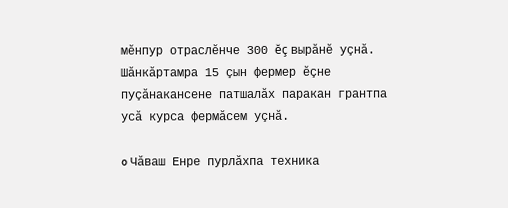мĕнпур отраслĕнче 300 ĕç вырăнĕ уçнă. Шăнкăртамра 15 çын фермер ĕçне пуçăнакансене патшалăх паракан грантпа усă курса фермăсем уçнă.

o Чăваш Енре пурлăхпа техника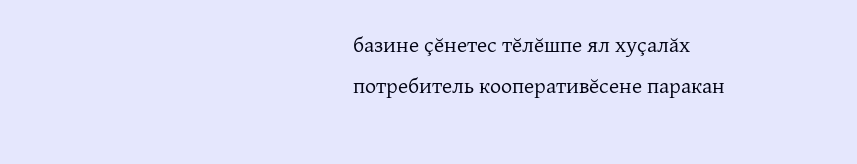базине çĕнетес тĕлĕшпе ял хуçалăх потребитель кооперативĕсене паракан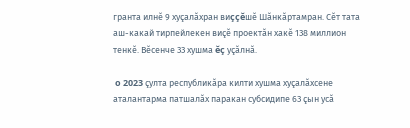гранта илнĕ 9 хуçалăхран виççĕшĕ Шăнкăртамран. Сĕт тата аш-какай тирпейлекен виçĕ проектăн хакĕ 138 миллион тенкĕ. Вĕсенче 33 хушма ĕç уçăлнă.

 o 2023 çулта республикăра килти хушма хуçалăхсене аталантарма патшалăх паракан субсидипе 63 çын усă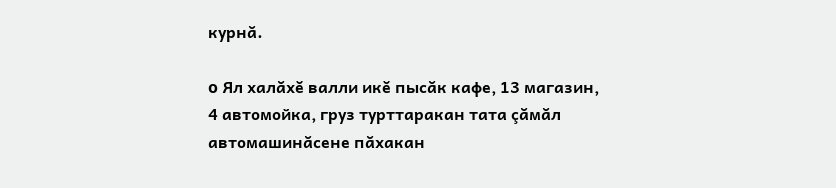курнă.

o Ял халăхĕ валли икĕ пысăк кафе, 13 магазин, 4 автомойка, груз турттаракан тата çăмăл автомашинăсене пăхакан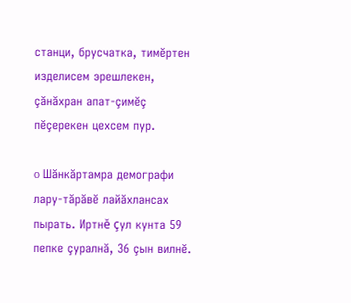станци, брусчатка, тимĕртен изделисем эрешлекен, çăнăхран апат-çимĕç пĕçерекен цехсем пур.

o Шăнкăртамра демографи лару-тăрăвĕ лайăхлансах пырать. Иртнĕ çул кунта 59 пепке çуралнă, 36 çын вилнĕ.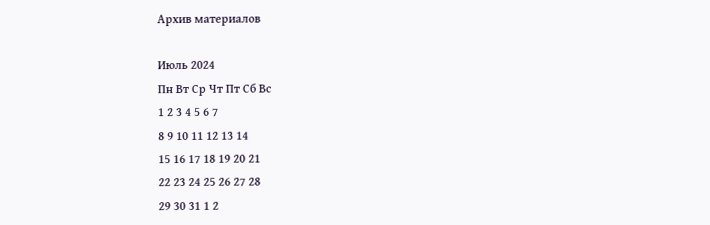Архив материалов

Июль 2024
Пн Вт Ср Чт Пт Сб Вс
1 2 3 4 5 6 7
8 9 10 11 12 13 14
15 16 17 18 19 20 21
22 23 24 25 26 27 28
29 30 31 1 2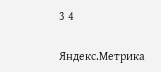3 4

Яндекс.Метрика